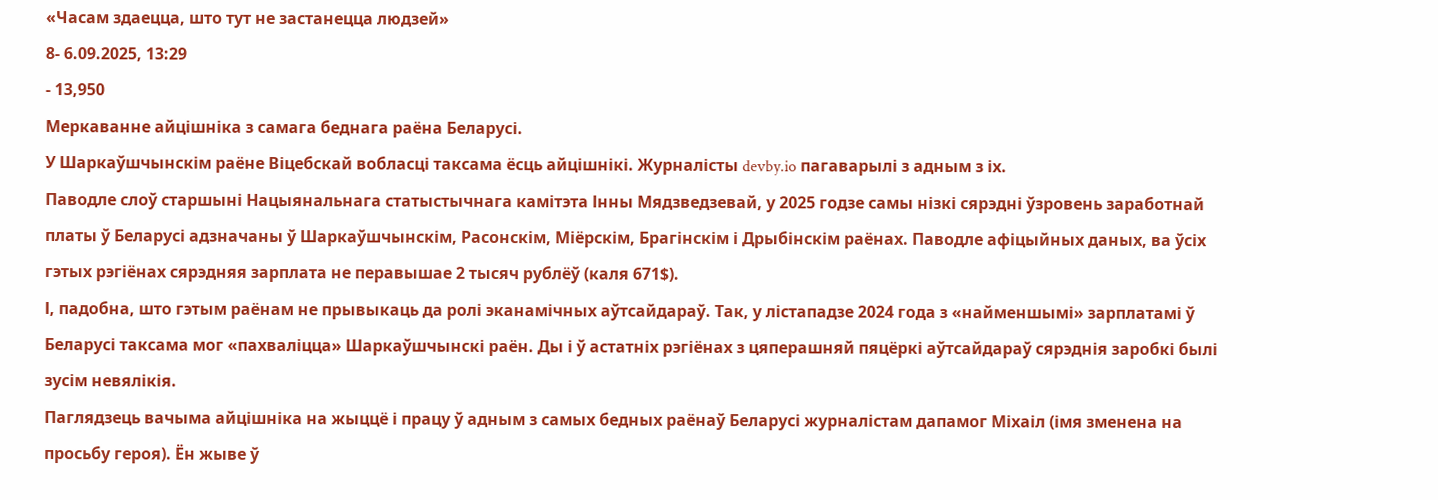«Часам здаецца, што тут не застанецца людзей»
8- 6.09.2025, 13:29
- 13,950
Меркаванне айцішніка з самага беднага раёна Беларусі.
У Шаркаўшчынскім раёне Віцебскай вобласці таксама ёсць айцішнікі. Журналісты devby.io пагаварылі з адным з іх.
Паводле слоў старшыні Нацыянальнага статыстычнага камітэта Інны Мядзведзевай, у 2025 годзе самы нізкі сярэдні ўзровень заработнай платы ў Беларусі адзначаны ў Шаркаўшчынскім, Расонскім, Міёрскім, Брагінскім і Дрыбінскім раёнах. Паводле афіцыйных даных, ва ўсіх гэтых рэгіёнах сярэдняя зарплата не перавышае 2 тысяч рублёў (каля 671$).
І, падобна, што гэтым раёнам не прывыкаць да ролі эканамічных аўтсайдараў. Так, у лістападзе 2024 года з «найменшымі» зарплатамі ў Беларусі таксама мог «пахваліцца» Шаркаўшчынскі раён. Ды і ў астатніх рэгіёнах з цяперашняй пяцёркі аўтсайдараў сярэднія заробкі былі зусім невялікія.
Паглядзець вачыма айцішніка на жыццё і працу ў адным з самых бедных раёнаў Беларусі журналістам дапамог Міхаіл (імя зменена на просьбу героя). Ён жыве ў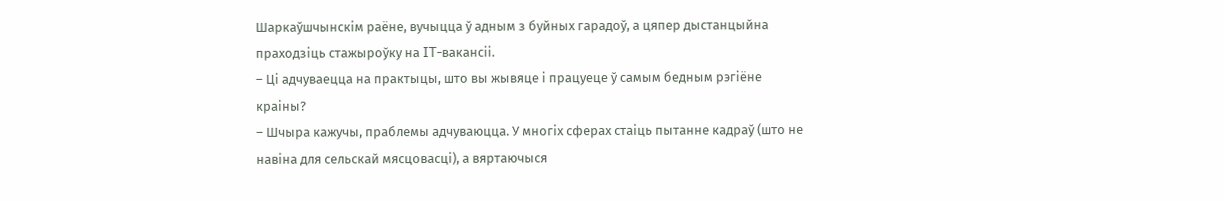Шаркаўшчынскім раёне, вучыцца ў адным з буйных гарадоў, а цяпер дыстанцыйна праходзіць стажыроўку на IT-вакансіі.
– Ці адчуваецца на практыцы, што вы жывяце і працуеце ў самым бедным рэгіёне краіны?
– Шчыра кажучы, праблемы адчуваюцца. У многіх сферах стаіць пытанне кадраў (што не навіна для сельскай мясцовасці), а вяртаючыся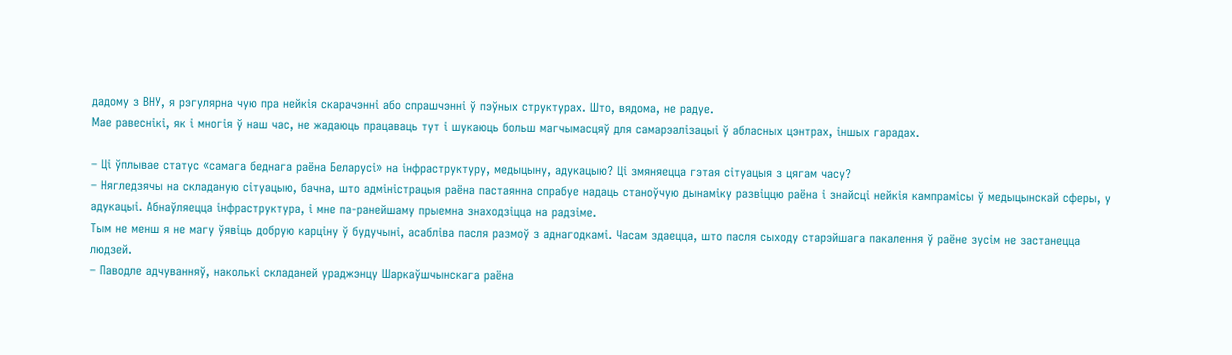дадому з ВНУ, я рэгулярна чую пра нейкія скарачэнні або спрашчэнні ў пэўных структурах. Што, вядома, не радуе.
Мае равеснікі, як і многія ў наш час, не жадаюць працаваць тут і шукаюць больш магчымасцяў для самарэалізацыі ў абласных цэнтрах, іншых гарадах.

– Ці ўплывае статус «самага беднага раёна Беларусі» на інфраструктуру, медыцыну, адукацыю? Ці змяняецца гэтая сітуацыя з цягам часу?
– Нягледзячы на складаную сітуацыю, бачна, што адміністрацыя раёна пастаянна спрабуе надаць станоўчую дынаміку развіццю раёна і знайсці нейкія кампрамісы ў медыцынскай сферы, у адукацыі. Абнаўляецца інфраструктура, і мне па-ранейшаму прыемна знаходзіцца на радзіме.
Тым не менш я не магу ўявіць добрую карціну ў будучыні, асабліва пасля размоў з аднагодкамі. Часам здаецца, што пасля сыходу старэйшага пакалення ў раёне зусім не застанецца людзей.
– Паводле адчуванняў, наколькі складаней ураджэнцу Шаркаўшчынскага раёна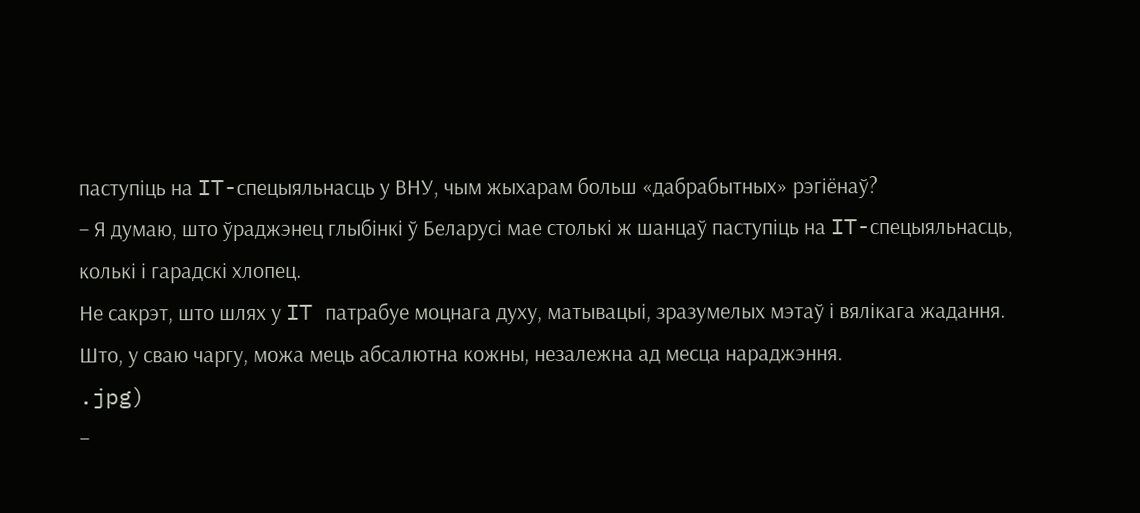паступіць на IT-спецыяльнасць у ВНУ, чым жыхарам больш «дабрабытных» рэгіёнаў?
– Я думаю, што ўраджэнец глыбінкі ў Беларусі мае столькі ж шанцаў паступіць на IT-спецыяльнасць, колькі і гарадскі хлопец.
Не сакрэт, што шлях у IT патрабуе моцнага духу, матывацыі, зразумелых мэтаў і вялікага жадання. Што, у сваю чаргу, можа мець абсалютна кожны, незалежна ад месца нараджэння.
.jpg)
–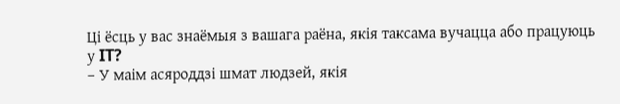Ці ёсць у вас знаёмыя з вашага раёна, якія таксама вучацца або працуюць у IT?
– У маім асяроддзі шмат людзей, якія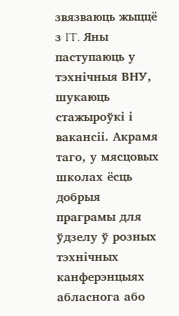звязваюць жыццё з IT. Яны паступаюць у тэхнічныя ВНУ, шукаюць стажыроўкі і вакансіі. Акрамя таго, у мясцовых школах ёсць добрыя праграмы для ўдзелу ў розных тэхнічных канферэнцыях абласнога або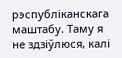рэспубліканскага маштабу. Таму я не здзіўлюся, калі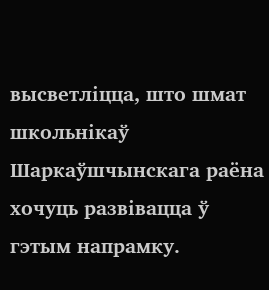высветліцца, што шмат школьнікаў Шаркаўшчынскага раёна хочуць развівацца ў гэтым напрамку.